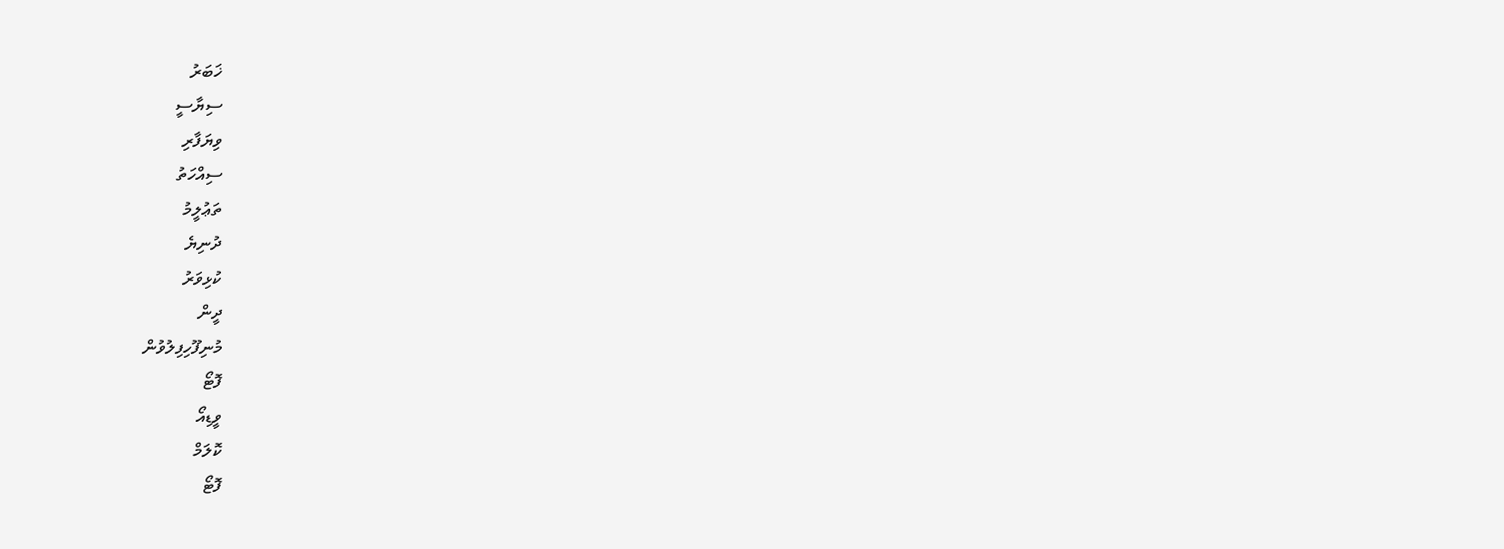ޚަބަރު
ސިޔާސީ
ވިޔަފާރި
ސިއްހަތު
ތަޢުލީމު
ދުނިޔެ
ކުޅިވަރު
ދީން
މުނިފޫހިފިލުވުން
ފޮޓޯ
ވީޑިއޯ
ކޮލަމް
ފޮޓޯ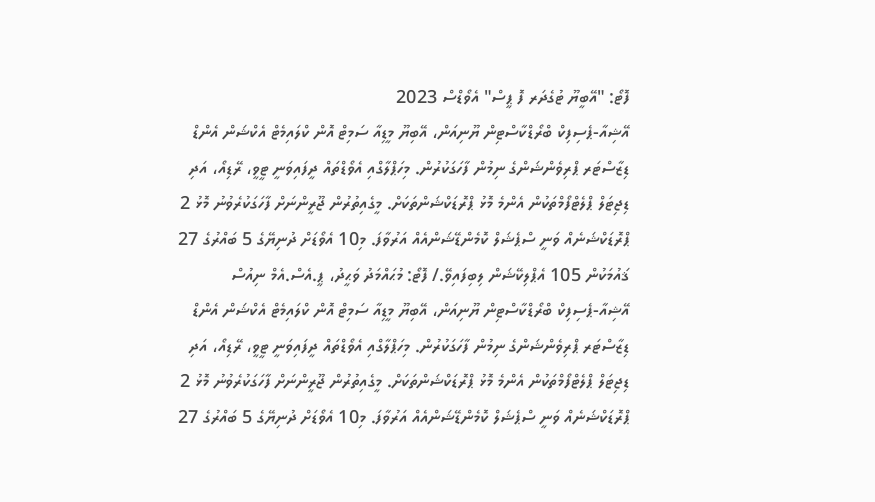ފޮޓޯ: "އޭބީޔޫ ޓުގެދަރ ފޮ ޕީސް" އެވޯޑްސް 2023
އޭޝިއާ-ޕެސިފިކް ބްރޯޑްކާސްޓިން ޔޫނިއަން، އޭބިޔޫ މީޑިއާ ސަމިޓް އޮން ކްލައިމެޓް އެކްޝަން އެންޑް ޑިޒާސްޓަރ ޕްރިވެންޝަންގެ ނިމުން ފާހަގަކުރުން. މިހަޕްލާގްއި އެވޯޑްތައް ދީފައިވަނީ ޓީވީ، ރޭޑިއޯ، އަދި ޑިޖިޓަލް ޕްލެޓްފޯމްތަކުން އެންމެ މޮޅު ޕްރޮޑަކްޝަންތަކަށް. މީގެއިތުރުން ޖޫރީންނަށް ފާހަގަކުރެވުނު މޮޅު 2 ޕްރޮޑަކްޝަނެއް ވަނީ ސްޕެޝަލް ކޮމެންޑޭޝަންއެއް އަރުވާފަ. މި10 އެވޯޑަށް ދުނިޔޭގެ 5 ބައްރުގެ 27 ޤައުމަކުން 105 އެޕްލިކޭޝަން ލިބިފައިވޭ./ ފޮޓޯ: މުޙައްމަދު ވަޙީދު، ޕީ.އެސް.އެމް ނިއުސް
އޭޝިއާ-ޕެސިފިކް ބްރޯޑްކާސްޓިން ޔޫނިއަން، އޭބިޔޫ މީޑިއާ ސަމިޓް އޮން ކްލައިމެޓް އެކްޝަން އެންޑް ޑިޒާސްޓަރ ޕްރިވެންޝަންގެ ނިމުން ފާހަގަކުރުން. މިހަޕްލާގްއި އެވޯޑްތައް ދީފައިވަނީ ޓީވީ، ރޭޑިއޯ، އަދި ޑިޖިޓަލް ޕްލެޓްފޯމްތަކުން އެންމެ މޮޅު ޕްރޮޑަކްޝަންތަކަށް. މީގެއިތުރުން ޖޫރީންނަށް ފާހަގަކުރެވުނު މޮޅު 2 ޕްރޮޑަކްޝަނެއް ވަނީ ސްޕެޝަލް ކޮމެންޑޭޝަންއެއް އަރުވާފަ. މި10 އެވޯޑަށް ދުނިޔޭގެ 5 ބައްރުގެ 27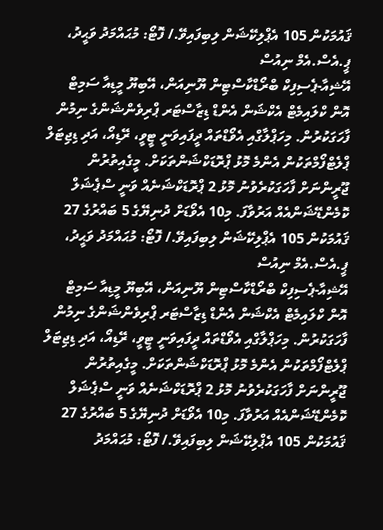ޤައުމަކުން 105 އެޕްލިކޭޝަން ލިބިފައިވޭ./ ފޮޓޯ: މުޙައްމަދު ވަޙީދު، ޕީ.އެސް.އެމް ނިއުސް
އޭޝިއާ-ޕެސިފިކް ބްރޯޑްކާސްޓިން ޔޫނިއަން، އޭބިޔޫ މީޑިއާ ސަމިޓް އޮން ކްލައިމެޓް އެކްޝަން އެންޑް ޑިޒާސްޓަރ ޕްރިވެންޝަންގެ ނިމުން ފާހަގަކުރުން. މިހަޕްލާގްއި އެވޯޑްތައް ދީފައިވަނީ ޓީވީ، ރޭޑިއޯ، އަދި ޑިޖިޓަލް ޕްލެޓްފޯމްތަކުން އެންމެ މޮޅު ޕްރޮޑަކްޝަންތަކަށް. މީގެއިތުރުން ޖޫރީންނަށް ފާހަގަކުރެވުނު މޮޅު 2 ޕްރޮޑަކްޝަނެއް ވަނީ ސްޕެޝަލް ކޮމެންޑޭޝަންއެއް އަރުވާފަ. މި10 އެވޯޑަށް ދުނިޔޭގެ 5 ބައްރުގެ 27 ޤައުމަކުން 105 އެޕްލިކޭޝަން ލިބިފައިވޭ./ ފޮޓޯ: މުޙައްމަދު ވަޙީދު، ޕީ.އެސް.އެމް ނިއުސް
އޭޝިއާ-ޕެސިފިކް ބްރޯޑްކާސްޓިން ޔޫނިއަން، އޭބިޔޫ މީޑިއާ ސަމިޓް އޮން ކްލައިމެޓް އެކްޝަން އެންޑް ޑިޒާސްޓަރ ޕްރިވެންޝަންގެ ނިމުން ފާހަގަކުރުން. މިހަޕްލާގްއި އެވޯޑްތައް ދީފައިވަނީ ޓީވީ، ރޭޑިއޯ، އަދި ޑިޖިޓަލް ޕްލެޓްފޯމްތަކުން އެންމެ މޮޅު ޕްރޮޑަކްޝަންތަކަށް. މީގެއިތުރުން ޖޫރީންނަށް ފާހަގަކުރެވުނު މޮޅު 2 ޕްރޮޑަކްޝަނެއް ވަނީ ސްޕެޝަލް ކޮމެންޑޭޝަންއެއް އަރުވާފަ. މި10 އެވޯޑަށް ދުނިޔޭގެ 5 ބައްރުގެ 27 ޤައުމަކުން 105 އެޕްލިކޭޝަން ލިބިފައިވޭ./ ފޮޓޯ: މުޙައްމަދު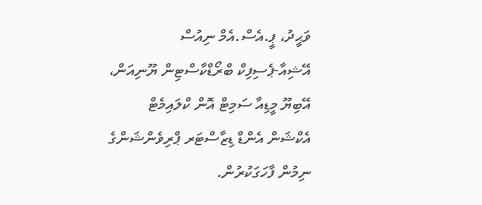ވަޙީދު، ޕީ.އެސް.އެމް ނިއުސް
އޭޝިއާ-ޕެސިފިކް ބްރޯޑްކާސްޓިން ޔޫނިއަން، އޭބިޔޫ މީޑިއާ ސަމިޓް އޮން ކްލައިމެޓް އެކްޝަން އެންޑް ޑިޒާސްޓަރ ޕްރިވެންޝަންގެ ނިމުން ފާހަގަކުރުން.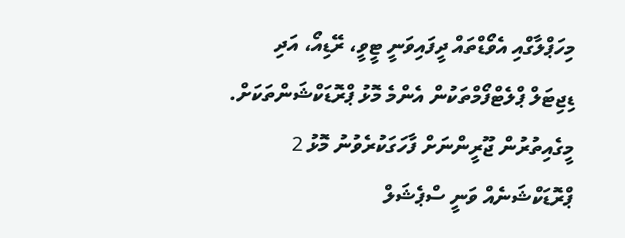މިހަޕްލާގްއި އެވޯޑްތައް ދީފައިވަނީ ޓީވީ، ރޭޑިއޯ، އަދި ޑިޖިޓަލް ޕްލެޓްފޯމްތަކުން އެންމެ މޮޅު ޕްރޮޑަކްޝަންތަކަށް. މީގެއިތުރުން ޖޫރީންނަށް ފާހަގަކުރެވުނު މޮޅު 2 ޕްރޮޑަކްޝަނެއް ވަނީ ސްޕެޝަލް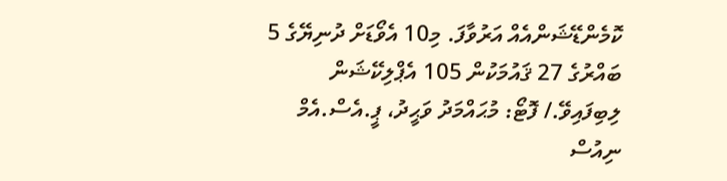ކޮމެންޑޭޝަންއެއް އަރުވާފަ. މި10 އެވޯޑަށް ދުނިޔޭގެ 5 ބައްރުގެ 27 ޤައުމަކުން 105 އެޕްލިކޭޝަން ލިބިފައިވޭ./ ފޮޓޯ: މުޙައްމަދު ވަޙީދު، ޕީ.އެސް.އެމް ނިއުސް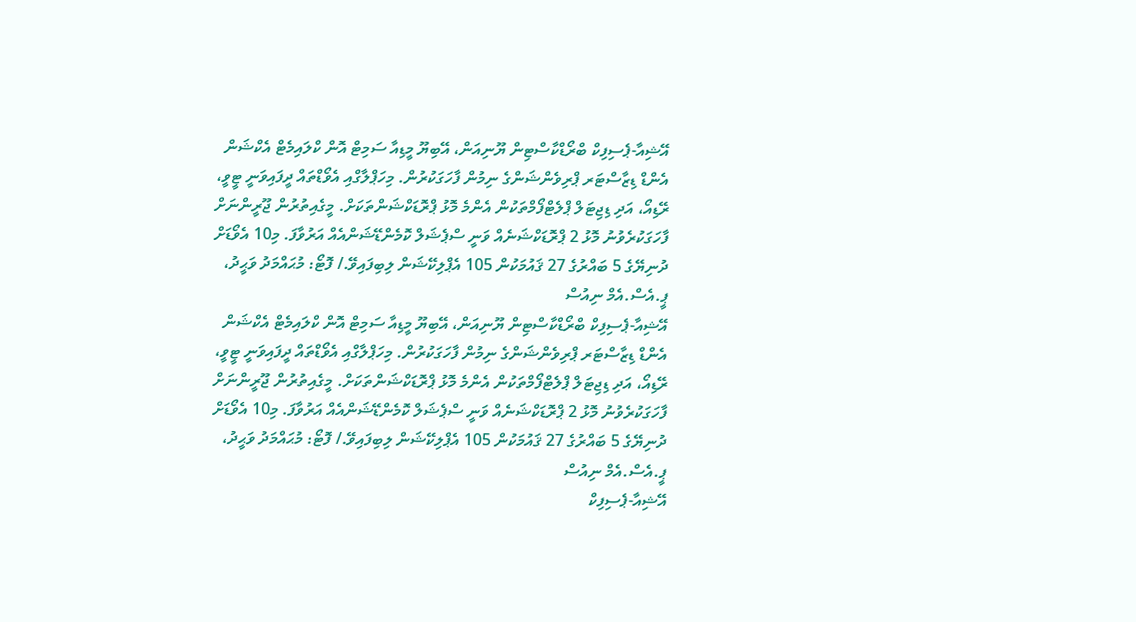އޭޝިއާ-ޕެސިފިކް ބްރޯޑްކާސްޓިން ޔޫނިއަން، އޭބިޔޫ މީޑިއާ ސަމިޓް އޮން ކްލައިމެޓް އެކްޝަން އެންޑް ޑިޒާސްޓަރ ޕްރިވެންޝަންގެ ނިމުން ފާހަގަކުރުން. މިހަޕްލާގްއި އެވޯޑްތައް ދީފައިވަނީ ޓީވީ، ރޭޑިއޯ، އަދި ޑިޖިޓަލް ޕްލެޓްފޯމްތަކުން އެންމެ މޮޅު ޕްރޮޑަކްޝަންތަކަށް. މީގެއިތުރުން ޖޫރީންނަށް ފާހަގަކުރެވުނު މޮޅު 2 ޕްރޮޑަކްޝަނެއް ވަނީ ސްޕެޝަލް ކޮމެންޑޭޝަންއެއް އަރުވާފަ. މި10 އެވޯޑަށް ދުނިޔޭގެ 5 ބައްރުގެ 27 ޤައުމަކުން 105 އެޕްލިކޭޝަން ލިބިފައިވޭ./ ފޮޓޯ: މުޙައްމަދު ވަޙީދު، ޕީ.އެސް.އެމް ނިއުސް
އޭޝިއާ-ޕެސިފިކް ބްރޯޑްކާސްޓިން ޔޫނިއަން، އޭބިޔޫ މީޑިއާ ސަމިޓް އޮން ކްލައިމެޓް އެކްޝަން އެންޑް ޑިޒާސްޓަރ ޕްރިވެންޝަންގެ ނިމުން ފާހަގަކުރުން. މިހަޕްލާގްއި އެވޯޑްތައް ދީފައިވަނީ ޓީވީ، ރޭޑިއޯ، އަދި ޑިޖިޓަލް ޕްލެޓްފޯމްތަކުން އެންމެ މޮޅު ޕްރޮޑަކްޝަންތަކަށް. މީގެއިތުރުން ޖޫރީންނަށް ފާހަގަކުރެވުނު މޮޅު 2 ޕްރޮޑަކްޝަނެއް ވަނީ ސްޕެޝަލް ކޮމެންޑޭޝަންއެއް އަރުވާފަ. މި10 އެވޯޑަށް ދުނިޔޭގެ 5 ބައްރުގެ 27 ޤައުމަކުން 105 އެޕްލިކޭޝަން ލިބިފައިވޭ./ ފޮޓޯ: މުޙައްމަދު ވަޙީދު، ޕީ.އެސް.އެމް ނިއުސް
އޭޝިއާ-ޕެސިފިކް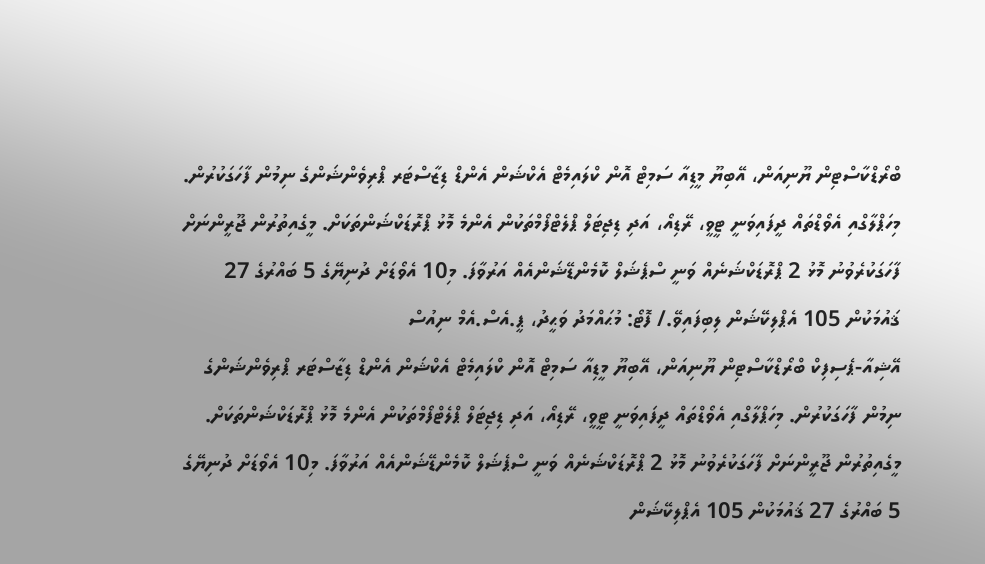ބްރޯޑްކާސްޓިން ޔޫނިއަން، އޭބިޔޫ މީޑިއާ ސަމިޓް އޮން ކްލައިމެޓް އެކްޝަން އެންޑް ޑިޒާސްޓަރ ޕްރިވެންޝަންގެ ނިމުން ފާހަގަކުރުން. މިހަޕްލާގްއި އެވޯޑްތައް ދީފައިވަނީ ޓީވީ، ރޭޑިއޯ، އަދި ޑިޖިޓަލް ޕްލެޓްފޯމްތަކުން އެންމެ މޮޅު ޕްރޮޑަކްޝަންތަކަށް. މީގެއިތުރުން ޖޫރީންނަށް ފާހަގަކުރެވުނު މޮޅު 2 ޕްރޮޑަކްޝަނެއް ވަނީ ސްޕެޝަލް ކޮމެންޑޭޝަންއެއް އަރުވާފަ. މި10 އެވޯޑަށް ދުނިޔޭގެ 5 ބައްރުގެ 27 ޤައުމަކުން 105 އެޕްލިކޭޝަން ލިބިފައިވޭ./ ފޮޓޯ: މުޙައްމަދު ވަޙީދު، ޕީ.އެސް.އެމް ނިއުސް
އޭޝިއާ-ޕެސިފިކް ބްރޯޑްކާސްޓިން ޔޫނިއަން، އޭބިޔޫ މީޑިއާ ސަމިޓް އޮން ކްލައިމެޓް އެކްޝަން އެންޑް ޑިޒާސްޓަރ ޕްރިވެންޝަންގެ ނިމުން ފާހަގަކުރުން. މިހަޕްލާގްއި އެވޯޑްތައް ދީފައިވަނީ ޓީވީ، ރޭޑިއޯ، އަދި ޑިޖިޓަލް ޕްލެޓްފޯމްތަކުން އެންމެ މޮޅު ޕްރޮޑަކްޝަންތަކަށް. މީގެއިތުރުން ޖޫރީންނަށް ފާހަގަކުރެވުނު މޮޅު 2 ޕްރޮޑަކްޝަނެއް ވަނީ ސްޕެޝަލް ކޮމެންޑޭޝަންއެއް އަރުވާފަ. މި10 އެވޯޑަށް ދުނިޔޭގެ 5 ބައްރުގެ 27 ޤައުމަކުން 105 އެޕްލިކޭޝަން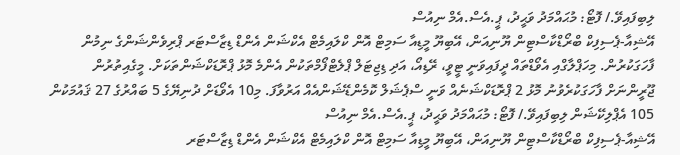ލިބިފައިވޭ./ ފޮޓޯ: މުޙައްމަދު ވަޙީދު، ޕީ.އެސް.އެމް ނިއުސް
އޭޝިއާ-ޕެސިފިކް ބްރޯޑްކާސްޓިން ޔޫނިއަން، އޭބިޔޫ މީޑިއާ ސަމިޓް އޮން ކްލައިމެޓް އެކްޝަން އެންޑް ޑިޒާސްޓަރ ޕްރިވެންޝަންގެ ނިމުން ފާހަގަކުރުން. މިހަޕްލާގްއި އެވޯޑްތައް ދީފައިވަނީ ޓީވީ، ރޭޑިއޯ، އަދި ޑިޖިޓަލް ޕްލެޓްފޯމްތަކުން އެންމެ މޮޅު ޕްރޮޑަކްޝަންތަކަށް. މީގެއިތުރުން ޖޫރީންނަށް ފާހަގަކުރެވުނު މޮޅު 2 ޕްރޮޑަކްޝަނެއް ވަނީ ސްޕެޝަލް ކޮމެންޑޭޝަންއެއް އަރުވާފަ. މި10 އެވޯޑަށް ދުނިޔޭގެ 5 ބައްރުގެ 27 ޤައުމަކުން 105 އެޕްލިކޭޝަން ލިބިފައިވޭ./ ފޮޓޯ: މުޙައްމަދު ވަޙީދު، ޕީ.އެސް.އެމް ނިއުސް
އޭޝިއާ-ޕެސިފިކް ބްރޯޑްކާސްޓިން ޔޫނިއަން، އޭބިޔޫ މީޑިއާ ސަމިޓް އޮން ކްލައިމެޓް އެކްޝަން އެންޑް ޑިޒާސްޓަރ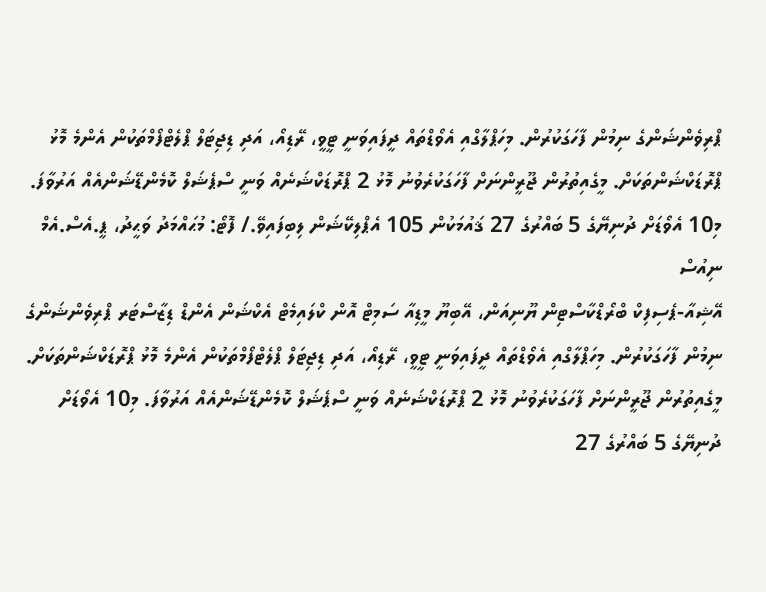ޕްރިވެންޝަންގެ ނިމުން ފާހަގަކުރުން. މިހަޕްލާގްއި އެވޯޑްތައް ދީފައިވަނީ ޓީވީ، ރޭޑިއޯ، އަދި ޑިޖިޓަލް ޕްލެޓްފޯމްތަކުން އެންމެ މޮޅު ޕްރޮޑަކްޝަންތަކަށް. މީގެއިތުރުން ޖޫރީންނަށް ފާހަގަކުރެވުނު މޮޅު 2 ޕްރޮޑަކްޝަނެއް ވަނީ ސްޕެޝަލް ކޮމެންޑޭޝަންއެއް އަރުވާފަ. މި10 އެވޯޑަށް ދުނިޔޭގެ 5 ބައްރުގެ 27 ޤައުމަކުން 105 އެޕްލިކޭޝަން ލިބިފައިވޭ./ ފޮޓޯ: މުޙައްމަދު ވަޙީދު، ޕީ.އެސް.އެމް ނިއުސް
އޭޝިއާ-ޕެސިފިކް ބްރޯޑްކާސްޓިން ޔޫނިއަން، އޭބިޔޫ މީޑިއާ ސަމިޓް އޮން ކްލައިމެޓް އެކްޝަން އެންޑް ޑިޒާސްޓަރ ޕްރިވެންޝަންގެ ނިމުން ފާހަގަކުރުން. މިހަޕްލާގްއި އެވޯޑްތައް ދީފައިވަނީ ޓީވީ، ރޭޑިއޯ، އަދި ޑިޖިޓަލް ޕްލެޓްފޯމްތަކުން އެންމެ މޮޅު ޕްރޮޑަކްޝަންތަކަށް. މީގެއިތުރުން ޖޫރީންނަށް ފާހަގަކުރެވުނު މޮޅު 2 ޕްރޮޑަކްޝަނެއް ވަނީ ސްޕެޝަލް ކޮމެންޑޭޝަންއެއް އަރުވާފަ. މި10 އެވޯޑަށް ދުނިޔޭގެ 5 ބައްރުގެ 27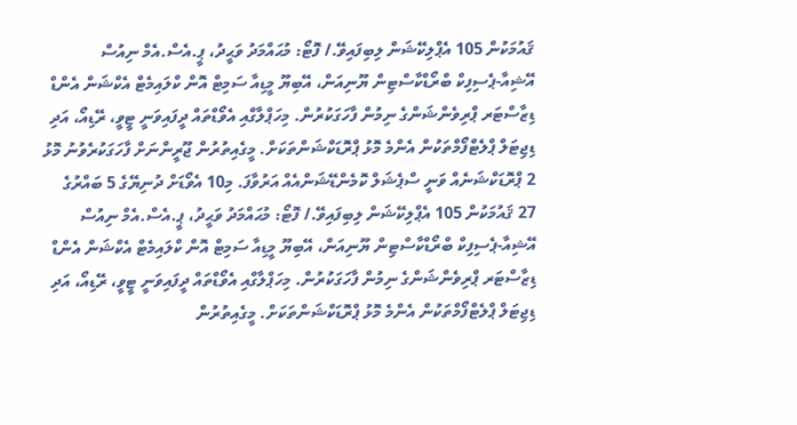ޤައުމަކުން 105 އެޕްލިކޭޝަން ލިބިފައިވޭ./ ފޮޓޯ: މުޙައްމަދު ވަޙީދު، ޕީ.އެސް.އެމް ނިއުސް
އޭޝިއާ-ޕެސިފިކް ބްރޯޑްކާސްޓިން ޔޫނިއަން، އޭބިޔޫ މީޑިއާ ސަމިޓް އޮން ކްލައިމެޓް އެކްޝަން އެންޑް ޑިޒާސްޓަރ ޕްރިވެންޝަންގެ ނިމުން ފާހަގަކުރުން. މިހަޕްލާގްއި އެވޯޑްތައް ދީފައިވަނީ ޓީވީ، ރޭޑިއޯ، އަދި ޑިޖިޓަލް ޕްލެޓްފޯމްތަކުން އެންމެ މޮޅު ޕްރޮޑަކްޝަންތަކަށް. މީގެއިތުރުން ޖޫރީންނަށް ފާހަގަކުރެވުނު މޮޅު 2 ޕްރޮޑަކްޝަނެއް ވަނީ ސްޕެޝަލް ކޮމެންޑޭޝަންއެއް އަރުވާފަ. މި10 އެވޯޑަށް ދުނިޔޭގެ 5 ބައްރުގެ 27 ޤައުމަކުން 105 އެޕްލިކޭޝަން ލިބިފައިވޭ./ ފޮޓޯ: މުޙައްމަދު ވަޙީދު، ޕީ.އެސް.އެމް ނިއުސް
އޭޝިއާ-ޕެސިފިކް ބްރޯޑްކާސްޓިން ޔޫނިއަން، އޭބިޔޫ މީޑިއާ ސަމިޓް އޮން ކްލައިމެޓް އެކްޝަން އެންޑް ޑިޒާސްޓަރ ޕްރިވެންޝަންގެ ނިމުން ފާހަގަކުރުން. މިހަޕްލާގްއި އެވޯޑްތައް ދީފައިވަނީ ޓީވީ، ރޭޑިއޯ، އަދި ޑިޖިޓަލް ޕްލެޓްފޯމްތަކުން އެންމެ މޮޅު ޕްރޮޑަކްޝަންތަކަށް. މީގެއިތުރުން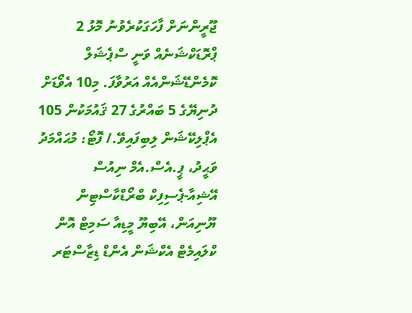ޖޫރީންނަށް ފާހަގަކުރެވުނު މޮޅު 2 ޕްރޮޑަކްޝަނެއް ވަނީ ސްޕެޝަލް ކޮމެންޑޭޝަންއެއް އަރުވާފަ. މި10 އެވޯޑަށް ދުނިޔޭގެ 5 ބައްރުގެ 27 ޤައުމަކުން 105 އެޕްލިކޭޝަން ލިބިފައިވޭ./ ފޮޓޯ: މުޙައްމަދު ވަޙީދު، ޕީ.އެސް.އެމް ނިއުސް
އޭޝިއާ-ޕެސިފިކް ބްރޯޑްކާސްޓިން ޔޫނިއަން، އޭބިޔޫ މީޑިއާ ސަމިޓް އޮން ކްލައިމެޓް އެކްޝަން އެންޑް ޑިޒާސްޓަރ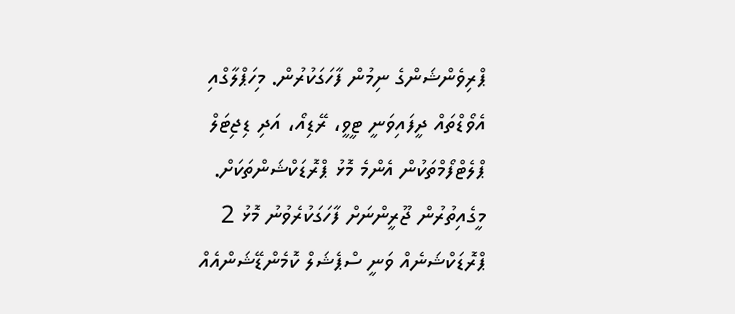ޕްރިވެންޝަންގެ ނިމުން ފާހަގަކުރުން. މިހަޕްލާގްއި އެވޯޑްތައް ދީފައިވަނީ ޓީވީ، ރޭޑިއޯ، އަދި ޑިޖިޓަލް ޕްލެޓްފޯމްތަކުން އެންމެ މޮޅު ޕްރޮޑަކްޝަންތަކަށް. މީގެއިތުރުން ޖޫރީންނަށް ފާހަގަކުރެވުނު މޮޅު 2 ޕްރޮޑަކްޝަނެއް ވަނީ ސްޕެޝަލް ކޮމެންޑޭޝަންއެއް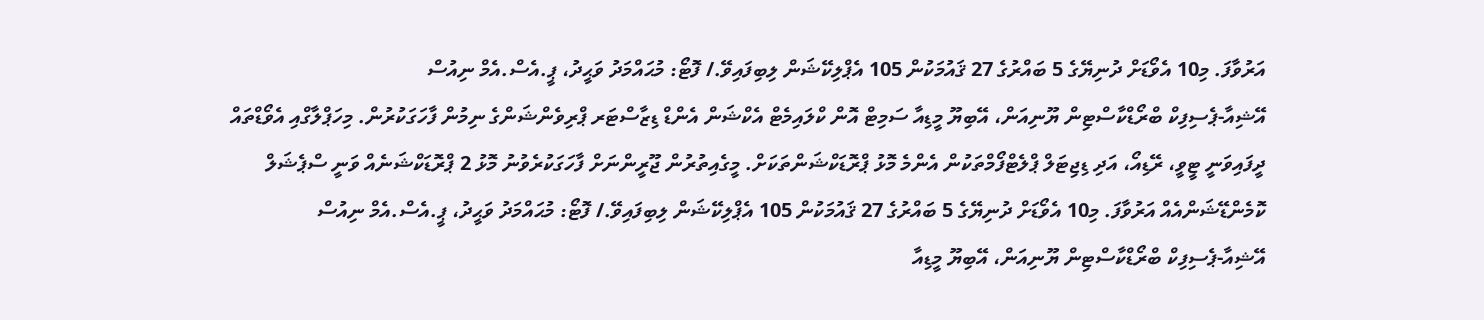އަރުވާފަ. މި10 އެވޯޑަށް ދުނިޔޭގެ 5 ބައްރުގެ 27 ޤައުމަކުން 105 އެޕްލިކޭޝަން ލިބިފައިވޭ./ ފޮޓޯ: މުޙައްމަދު ވަޙީދު، ޕީ.އެސް.އެމް ނިއުސް
އޭޝިއާ-ޕެސިފިކް ބްރޯޑްކާސްޓިން ޔޫނިއަން، އޭބިޔޫ މީޑިއާ ސަމިޓް އޮން ކްލައިމެޓް އެކްޝަން އެންޑް ޑިޒާސްޓަރ ޕްރިވެންޝަންގެ ނިމުން ފާހަގަކުރުން. މިހަޕްލާގްއި އެވޯޑްތައް ދީފައިވަނީ ޓީވީ، ރޭޑިއޯ، އަދި ޑިޖިޓަލް ޕްލެޓްފޯމްތަކުން އެންމެ މޮޅު ޕްރޮޑަކްޝަންތަކަށް. މީގެއިތުރުން ޖޫރީންނަށް ފާހަގަކުރެވުނު މޮޅު 2 ޕްރޮޑަކްޝަނެއް ވަނީ ސްޕެޝަލް ކޮމެންޑޭޝަންއެއް އަރުވާފަ. މި10 އެވޯޑަށް ދުނިޔޭގެ 5 ބައްރުގެ 27 ޤައުމަކުން 105 އެޕްލިކޭޝަން ލިބިފައިވޭ./ ފޮޓޯ: މުޙައްމަދު ވަޙީދު، ޕީ.އެސް.އެމް ނިއުސް
އޭޝިއާ-ޕެސިފިކް ބްރޯޑްކާސްޓިން ޔޫނިއަން، އޭބިޔޫ މީޑިއާ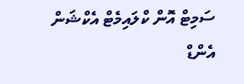ސަމިޓް އޮން ކްލައިމެޓް އެކްޝަން އެންޑް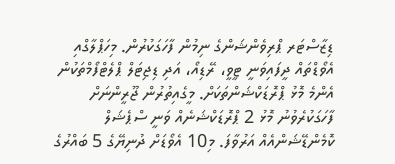ޑިޒާސްޓަރ ޕްރިވެންޝަންގެ ނިމުން ފާހަގަކުރުން. މިހަޕްލާގްއި އެވޯޑްތައް ދީފައިވަނީ ޓީވީ، ރޭޑިއޯ، އަދި ޑިޖިޓަލް ޕްލެޓްފޯމްތަކުން އެންމެ މޮޅު ޕްރޮޑަކްޝަންތަކަށް. މީގެއިތުރުން ޖޫރީންނަށް ފާހަގަކުރެވުނު މޮޅު 2 ޕްރޮޑަކްޝަނެއް ވަނީ ސްޕެޝަލް ކޮމެންޑޭޝަންއެއް އަރުވާފަ. މި10 އެވޯޑަށް ދުނިޔޭގެ 5 ބައްރުގެ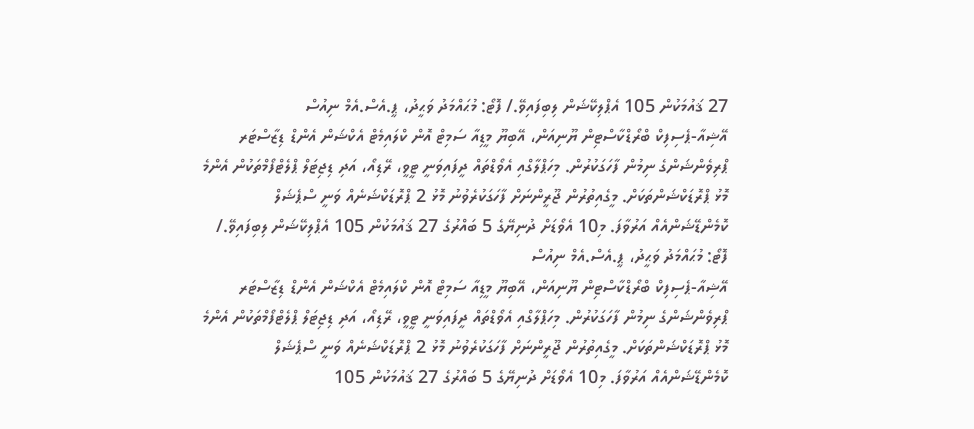27 ޤައުމަކުން 105 އެޕްލިކޭޝަން ލިބިފައިވޭ./ ފޮޓޯ: މުޙައްމަދު ވަޙީދު، ޕީ.އެސް.އެމް ނިއުސް
އޭޝިއާ-ޕެސިފިކް ބްރޯޑްކާސްޓިން ޔޫނިއަން، އޭބިޔޫ މީޑިއާ ސަމިޓް އޮން ކްލައިމެޓް އެކްޝަން އެންޑް ޑިޒާސްޓަރ ޕްރިވެންޝަންގެ ނިމުން ފާހަގަކުރުން. މިހަޕްލާގްއި އެވޯޑްތައް ދީފައިވަނީ ޓީވީ، ރޭޑިއޯ، އަދި ޑިޖިޓަލް ޕްލެޓްފޯމްތަކުން އެންމެ މޮޅު ޕްރޮޑަކްޝަންތަކަށް. މީގެއިތުރުން ޖޫރީންނަށް ފާހަގަކުރެވުނު މޮޅު 2 ޕްރޮޑަކްޝަނެއް ވަނީ ސްޕެޝަލް ކޮމެންޑޭޝަންއެއް އަރުވާފަ. މި10 އެވޯޑަށް ދުނިޔޭގެ 5 ބައްރުގެ 27 ޤައުމަކުން 105 އެޕްލިކޭޝަން ލިބިފައިވޭ./ ފޮޓޯ: މުޙައްމަދު ވަޙީދު، ޕީ.އެސް.އެމް ނިއުސް
އޭޝިއާ-ޕެސިފިކް ބްރޯޑްކާސްޓިން ޔޫނިއަން، އޭބިޔޫ މީޑިއާ ސަމިޓް އޮން ކްލައިމެޓް އެކްޝަން އެންޑް ޑިޒާސްޓަރ ޕްރިވެންޝަންގެ ނިމުން ފާހަގަކުރުން. މިހަޕްލާގްއި އެވޯޑްތައް ދީފައިވަނީ ޓީވީ، ރޭޑިއޯ، އަދި ޑިޖިޓަލް ޕްލެޓްފޯމްތަކުން އެންމެ މޮޅު ޕްރޮޑަކްޝަންތަކަށް. މީގެއިތުރުން ޖޫރީންނަށް ފާހަގަކުރެވުނު މޮޅު 2 ޕްރޮޑަކްޝަނެއް ވަނީ ސްޕެޝަލް ކޮމެންޑޭޝަންއެއް އަރުވާފަ. މި10 އެވޯޑަށް ދުނިޔޭގެ 5 ބައްރުގެ 27 ޤައުމަކުން 105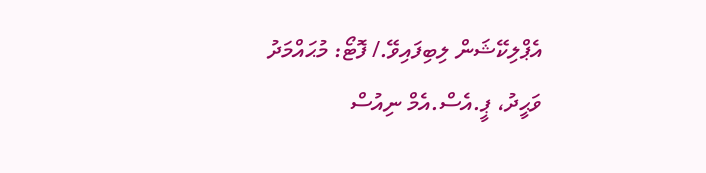އެޕްލިކޭޝަން ލިބިފައިވޭ./ ފޮޓޯ: މުޙައްމަދު ވަޙީދު، ޕީ.އެސް.އެމް ނިއުސް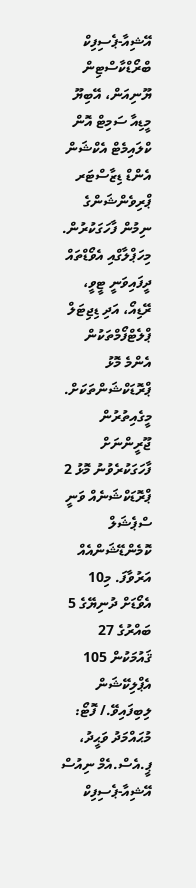އޭޝިއާ-ޕެސިފިކް ބްރޯޑްކާސްޓިން ޔޫނިއަން، އޭބިޔޫ މީޑިއާ ސަމިޓް އޮން ކްލައިމެޓް އެކްޝަން އެންޑް ޑިޒާސްޓަރ ޕްރިވެންޝަންގެ ނިމުން ފާހަގަކުރުން. މިހަޕްލާގްއި އެވޯޑްތައް ދީފައިވަނީ ޓީވީ، ރޭޑިއޯ، އަދި ޑިޖިޓަލް ޕްލެޓްފޯމްތަކުން އެންމެ މޮޅު ޕްރޮޑަކްޝަންތަކަށް. މީގެއިތުރުން ޖޫރީންނަށް ފާހަގަކުރެވުނު މޮޅު 2 ޕްރޮޑަކްޝަނެއް ވަނީ ސްޕެޝަލް ކޮމެންޑޭޝަންއެއް އަރުވާފަ. މި10 އެވޯޑަށް ދުނިޔޭގެ 5 ބައްރުގެ 27 ޤައުމަކުން 105 އެޕްލިކޭޝަން ލިބިފައިވޭ./ ފޮޓޯ: މުޙައްމަދު ވަޙީދު، ޕީ.އެސް.އެމް ނިއުސް
އޭޝިއާ-ޕެސިފިކް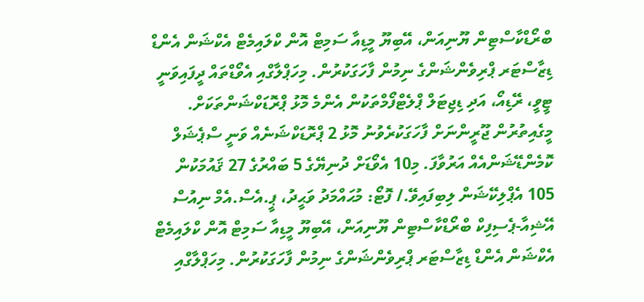ބްރޯޑްކާސްޓިން ޔޫނިއަން، އޭބިޔޫ މީޑިއާ ސަމިޓް އޮން ކްލައިމެޓް އެކްޝަން އެންޑް ޑިޒާސްޓަރ ޕްރިވެންޝަންގެ ނިމުން ފާހަގަކުރުން. މިހަޕްލާގްއި އެވޯޑްތައް ދީފައިވަނީ ޓީވީ، ރޭޑިއޯ، އަދި ޑިޖިޓަލް ޕްލެޓްފޯމްތަކުން އެންމެ މޮޅު ޕްރޮޑަކްޝަންތަކަށް. މީގެއިތުރުން ޖޫރީންނަށް ފާހަގަކުރެވުނު މޮޅު 2 ޕްރޮޑަކްޝަނެއް ވަނީ ސްޕެޝަލް ކޮމެންޑޭޝަންއެއް އަރުވާފަ. މި10 އެވޯޑަށް ދުނިޔޭގެ 5 ބައްރުގެ 27 ޤައުމަކުން 105 އެޕްލިކޭޝަން ލިބިފައިވޭ./ ފޮޓޯ: މުޙައްމަދު ވަޙީދު، ޕީ.އެސް.އެމް ނިއުސް
އޭޝިއާ-ޕެސިފިކް ބްރޯޑްކާސްޓިން ޔޫނިއަން، އޭބިޔޫ މީޑިއާ ސަމިޓް އޮން ކްލައިމެޓް އެކްޝަން އެންޑް ޑިޒާސްޓަރ ޕްރިވެންޝަންގެ ނިމުން ފާހަގަކުރުން. މިހަޕްލާގްއި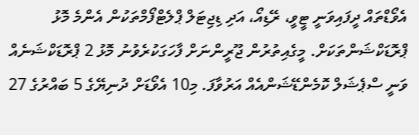އެވޯޑްތައް ދީފައިވަނީ ޓީވީ، ރޭޑިއޯ، އަދި ޑިޖިޓަލް ޕްލެޓްފޯމްތަކުން އެންމެ މޮޅު ޕްރޮޑަކްޝަންތަކަށް. މީގެއިތުރުން ޖޫރީންނަށް ފާހަގަކުރެވުނު މޮޅު 2 ޕްރޮޑަކްޝަނެއް ވަނީ ސްޕެޝަލް ކޮމެންޑޭޝަންއެއް އަރުވާފަ. މި10 އެވޯޑަށް ދުނިޔޭގެ 5 ބައްރުގެ 27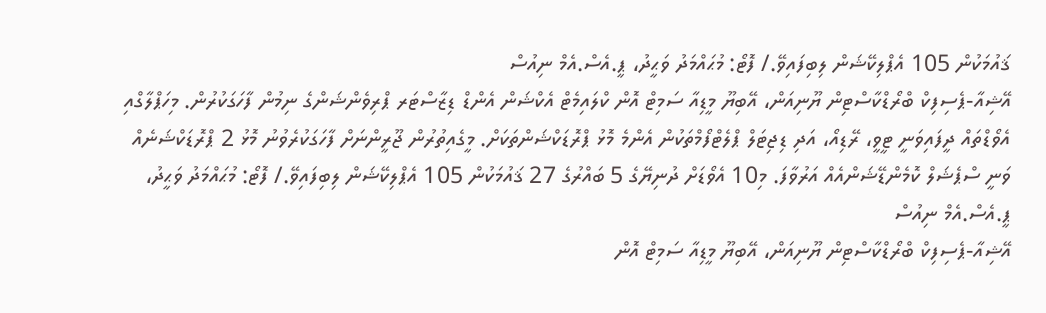ޤައުމަކުން 105 އެޕްލިކޭޝަން ލިބިފައިވޭ./ ފޮޓޯ: މުޙައްމަދު ވަޙީދު، ޕީ.އެސް.އެމް ނިއުސް
އޭޝިއާ-ޕެސިފިކް ބްރޯޑްކާސްޓިން ޔޫނިއަން، އޭބިޔޫ މީޑިއާ ސަމިޓް އޮން ކްލައިމެޓް އެކްޝަން އެންޑް ޑިޒާސްޓަރ ޕްރިވެންޝަންގެ ނިމުން ފާހަގަކުރުން. މިހަޕްލާގްއި އެވޯޑްތައް ދީފައިވަނީ ޓީވީ، ރޭޑިއޯ، އަދި ޑިޖިޓަލް ޕްލެޓްފޯމްތަކުން އެންމެ މޮޅު ޕްރޮޑަކްޝަންތަކަށް. މީގެއިތުރުން ޖޫރީންނަށް ފާހަގަކުރެވުނު މޮޅު 2 ޕްރޮޑަކްޝަނެއް ވަނީ ސްޕެޝަލް ކޮމެންޑޭޝަންއެއް އަރުވާފަ. މި10 އެވޯޑަށް ދުނިޔޭގެ 5 ބައްރުގެ 27 ޤައުމަކުން 105 އެޕްލިކޭޝަން ލިބިފައިވޭ./ ފޮޓޯ: މުޙައްމަދު ވަޙީދު، ޕީ.އެސް.އެމް ނިއުސް
އޭޝިއާ-ޕެސިފިކް ބްރޯޑްކާސްޓިން ޔޫނިއަން، އޭބިޔޫ މީޑިއާ ސަމިޓް އޮން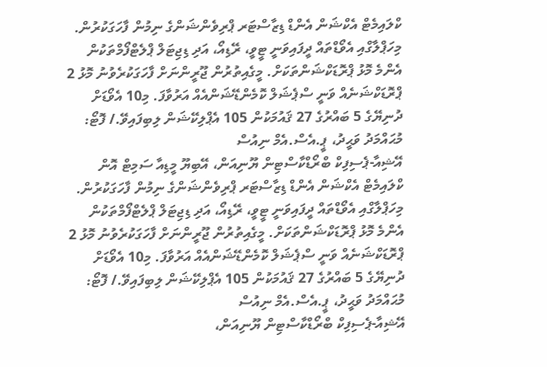ކްލައިމެޓް އެކްޝަން އެންޑް ޑިޒާސްޓަރ ޕްރިވެންޝަންގެ ނިމުން ފާހަގަކުރުން. މިހަޕްލާގްއި އެވޯޑްތައް ދީފައިވަނީ ޓީވީ، ރޭޑިއޯ، އަދި ޑިޖިޓަލް ޕްލެޓްފޯމްތަކުން އެންމެ މޮޅު ޕްރޮޑަކްޝަންތަކަށް. މީގެއިތުރުން ޖޫރީންނަށް ފާހަގަކުރެވުނު މޮޅު 2 ޕްރޮޑަކްޝަނެއް ވަނީ ސްޕެޝަލް ކޮމެންޑޭޝަންއެއް އަރުވާފަ. މި10 އެވޯޑަށް ދުނިޔޭގެ 5 ބައްރުގެ 27 ޤައުމަކުން 105 އެޕްލިކޭޝަން ލިބިފައިވޭ./ ފޮޓޯ: މުޙައްމަދު ވަޙީދު، ޕީ.އެސް.އެމް ނިއުސް
އޭޝިއާ-ޕެސިފިކް ބްރޯޑްކާސްޓިން ޔޫނިއަން، އޭބިޔޫ މީޑިއާ ސަމިޓް އޮން ކްލައިމެޓް އެކްޝަން އެންޑް ޑިޒާސްޓަރ ޕްރިވެންޝަންގެ ނިމުން ފާހަގަކުރުން. މިހަޕްލާގްއި އެވޯޑްތައް ދީފައިވަނީ ޓީވީ، ރޭޑިއޯ، އަދި ޑިޖިޓަލް ޕްލެޓްފޯމްތަކުން އެންމެ މޮޅު ޕްރޮޑަކްޝަންތަކަށް. މީގެއިތުރުން ޖޫރީންނަށް ފާހަގަކުރެވުނު މޮޅު 2 ޕްރޮޑަކްޝަނެއް ވަނީ ސްޕެޝަލް ކޮމެންޑޭޝަންއެއް އަރުވާފަ. މި10 އެވޯޑަށް ދުނިޔޭގެ 5 ބައްރުގެ 27 ޤައުމަކުން 105 އެޕްލިކޭޝަން ލިބިފައިވޭ./ ފޮޓޯ: މުޙައްމަދު ވަޙީދު، ޕީ.އެސް.އެމް ނިއުސް
އޭޝިއާ-ޕެސިފިކް ބްރޯޑްކާސްޓިން ޔޫނިއަން،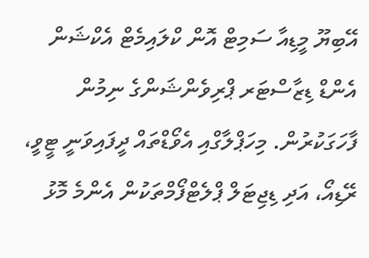އޭބިޔޫ މީޑިއާ ސަމިޓް އޮން ކްލައިމެޓް އެކްޝަން އެންޑް ޑިޒާސްޓަރ ޕްރިވެންޝަންގެ ނިމުން ފާހަގަކުރުން. މިހަޕްލާގްއި އެވޯޑްތައް ދީފައިވަނީ ޓީވީ، ރޭޑިއޯ، އަދި ޑިޖިޓަލް ޕްލެޓްފޯމްތަކުން އެންމެ މޮޅު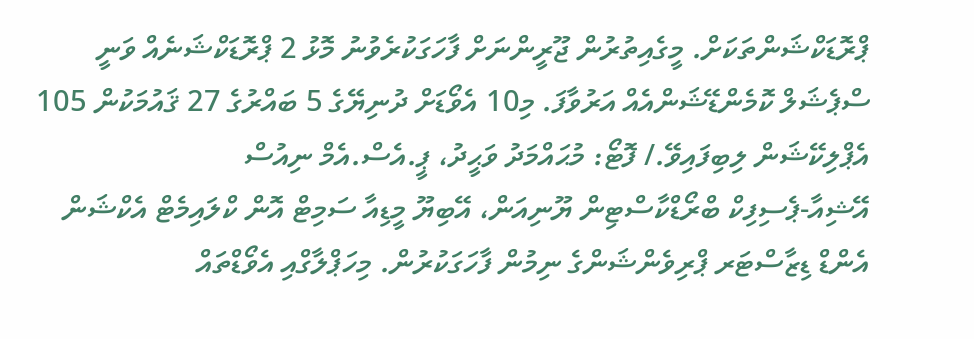ޕްރޮޑަކްޝަންތަކަށް. މީގެއިތުރުން ޖޫރީންނަށް ފާހަގަކުރެވުނު މޮޅު 2 ޕްރޮޑަކްޝަނެއް ވަނީ ސްޕެޝަލް ކޮމެންޑޭޝަންއެއް އަރުވާފަ. މި10 އެވޯޑަށް ދުނިޔޭގެ 5 ބައްރުގެ 27 ޤައުމަކުން 105 އެޕްލިކޭޝަން ލިބިފައިވޭ./ ފޮޓޯ: މުޙައްމަދު ވަޙީދު، ޕީ.އެސް.އެމް ނިއުސް
އޭޝިއާ-ޕެސިފިކް ބްރޯޑްކާސްޓިން ޔޫނިއަން، އޭބިޔޫ މީޑިއާ ސަމިޓް އޮން ކްލައިމެޓް އެކްޝަން އެންޑް ޑިޒާސްޓަރ ޕްރިވެންޝަންގެ ނިމުން ފާހަގަކުރުން. މިހަޕްލާގްއި އެވޯޑްތައް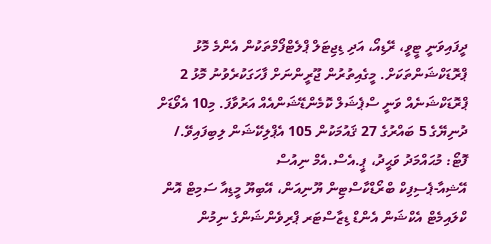ދީފައިވަނީ ޓީވީ، ރޭޑިއޯ، އަދި ޑިޖިޓަލް ޕްލެޓްފޯމްތަކުން އެންމެ މޮޅު ޕްރޮޑަކްޝަންތަކަށް. މީގެއިތުރުން ޖޫރީންނަށް ފާހަގަކުރެވުނު މޮޅު 2 ޕްރޮޑަކްޝަނެއް ވަނީ ސްޕެޝަލް ކޮމެންޑޭޝަންއެއް އަރުވާފަ. މި10 އެވޯޑަށް ދުނިޔޭގެ 5 ބައްރުގެ 27 ޤައުމަކުން 105 އެޕްލިކޭޝަން ލިބިފައިވޭ./ ފޮޓޯ: މުޙައްމަދު ވަޙީދު، ޕީ.އެސް.އެމް ނިއުސް
އޭޝިއާ-ޕެސިފިކް ބްރޯޑްކާސްޓިން ޔޫނިއަން، އޭބިޔޫ މީޑިއާ ސަމިޓް އޮން ކްލައިމެޓް އެކްޝަން އެންޑް ޑިޒާސްޓަރ ޕްރިވެންޝަންގެ ނިމުން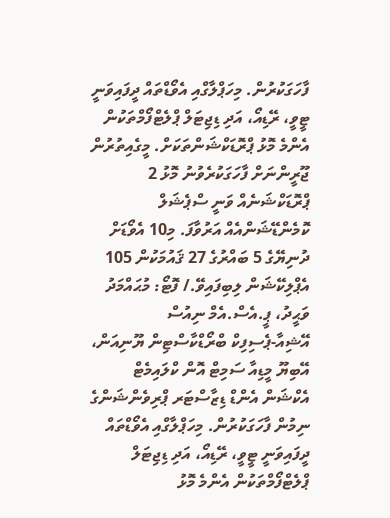ފާހަގަކުރުން. މިހަޕްލާގްއި އެވޯޑްތައް ދީފައިވަނީ ޓީވީ، ރޭޑިއޯ، އަދި ޑިޖިޓަލް ޕްލެޓްފޯމްތަކުން އެންމެ މޮޅު ޕްރޮޑަކްޝަންތަކަށް. މީގެއިތުރުން ޖޫރީންނަށް ފާހަގަކުރެވުނު މޮޅު 2 ޕްރޮޑަކްޝަނެއް ވަނީ ސްޕެޝަލް ކޮމެންޑޭޝަންއެއް އަރުވާފަ. މި10 އެވޯޑަށް ދުނިޔޭގެ 5 ބައްރުގެ 27 ޤައުމަކުން 105 އެޕްލިކޭޝަން ލިބިފައިވޭ./ ފޮޓޯ: މުޙައްމަދު ވަޙީދު، ޕީ.އެސް.އެމް ނިއުސް
އޭޝިއާ-ޕެސިފިކް ބްރޯޑްކާސްޓިން ޔޫނިއަން، އޭބިޔޫ މީޑިއާ ސަމިޓް އޮން ކްލައިމެޓް އެކްޝަން އެންޑް ޑިޒާސްޓަރ ޕްރިވެންޝަންގެ ނިމުން ފާހަގަކުރުން. މިހަޕްލާގްއި އެވޯޑްތައް ދީފައިވަނީ ޓީވީ، ރޭޑިއޯ، އަދި ޑިޖިޓަލް ޕްލެޓްފޯމްތަކުން އެންމެ މޮޅު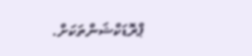ޕްރޮޑަކްޝަންތަކަށް.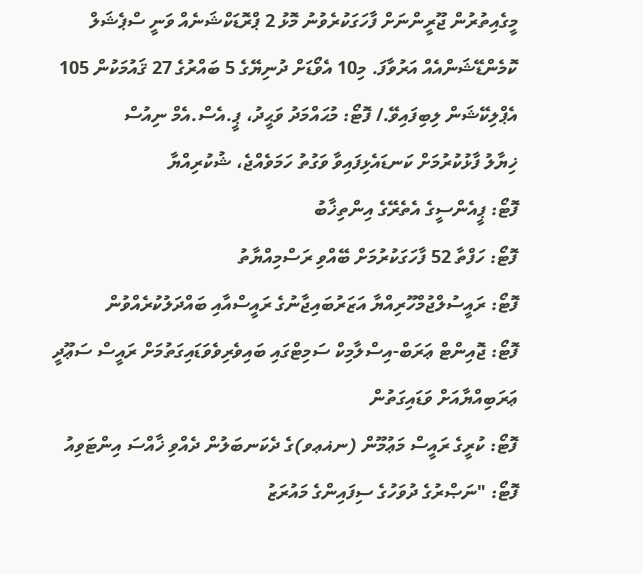މީގެއިތުރުން ޖޫރީންނަށް ފާހަގަކުރެވުނު މޮޅު 2 ޕްރޮޑަކްޝަނެއް ވަނީ ސްޕެޝަލް ކޮމެންޑޭޝަންއެއް އަރުވާފަ. މި10 އެވޯޑަށް ދުނިޔޭގެ 5 ބައްރުގެ 27 ޤައުމަކުން 105 އެޕްލިކޭޝަން ލިބިފައިވޭ./ ފޮޓޯ: މުޙައްމަދު ވަޙީދު، ޕީ.އެސް.އެމް ނިއުސް
ޚިޔާލު ފާޅުކުރުމަށް ކަނޑައެޅިފައިވާ ވަގުތު ހަމަވެއްޖެ، ޝުކުރިއްޔާ
ފޮޓޯ: ޕީއެންސީގެ އެތެރޭގެ އިންތިޚާބު
ފޮޓޯ: ހަފްތާ 52 ފާހަގަކުރުމަށް ބޭއްވި ރަސްމިއްޔާތު
ފޮޓޯ: ރައީސުލްޖުމްހޫރިއްޔާ އަޒަރުބައިޖާނުގެ ރައީސްއާއި ބައްދަލުކުރެއްވުން
ފޮޓޯ: ޖޮއިންޓް ޢަރަބް-އިސްލާމިކް ސަމިޓްގައި ބައިވެރިވެވަޑައިގަތުމަށް ރައީސް ސަޢޫދީ ޢަރަބިއްޔާއަށް ވަޑައިގަތުން
ފޮޓޯ: ކުރީގެ ރައީސް މަޢުމޫން (ނޣޢވ)ގެ ދެކަނބަލުން ދެއްވި ޚާއްސަ އިންޓަވިއު
ފޮޓޯ: "ނަޞްރުގެ ދުވަހުގެ ސިފައިންގެ މައުރަޒު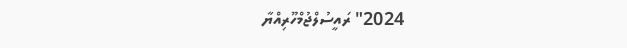2024" ރައީސުލްޖުމްހޫރިއްޔާ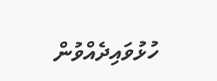ހުޅުވައިދެއްވުން